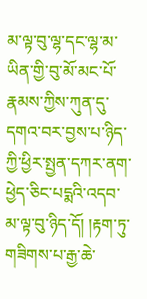མ་ལྟ་བུ་ལྷ་དང་ལྷ་མ་ཡིན་གྱི་བུ་མོ་མང་པོ་རྣམས་ཀྱིས་ཀུན་དུ་དགའ་བར་བྱས་པ་ཉིད་ཀྱི་ཕྱིར་སྤྱན་དཀར་ནག་ཕྱེད་ཅིང་པདྨའི་འདབ་མ་ལྟ་བུ་ཉིད་དོ། །རྟག་ཏུ་གཟིགས་པ་རྒྱ་ཆེ་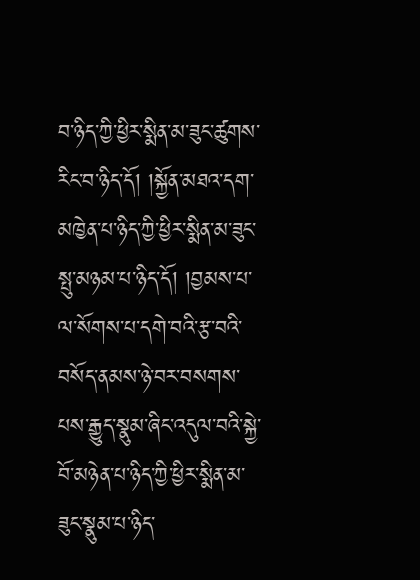བ་ཉིད་ཀྱི་ཕྱིར་སྨིན་མ་ཟུང་ཚུགས་རིང་བ་ཉིད་དོ། །སྐྱོན་མཐའ་དག་མཁྱེན་པ་ཉིད་ཀྱི་ཕྱིར་སྨིན་མ་ཟུང་སྤུ་མཉམ་པ་ཉིད་དོ། །བྱམས་པ་ལ་སོགས་པ་དགེ་བའི་རྩ་བའི་བསོད་ནམས་ཉེ་བར་བསགས་པས་རྒྱུད་སྣུམ་ཞིང་འདུལ་བའི་སྐྱེ་བོ་མཉེན་པ་ཉིད་ཀྱི་ཕྱིར་སྨིན་མ་ཟུང་སྣུམ་པ་ཉིད་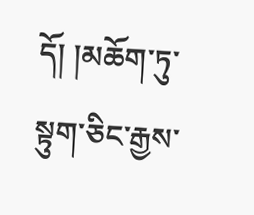དོ། །མཆོག་ཏུ་སྟུག་ཅིང་རྒྱས་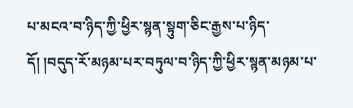པ་མངའ་བ་ཉིད་ཀྱི་ཕྱིར་སྙན་སྟུག་ཅིང་རྒྱས་པ་ཉིད་དོ། །བདུད་རོ་མཉམ་པར་བཏུལ་བ་ཉིད་ཀྱི་ཕྱིར་སྙན་མཉམ་པ་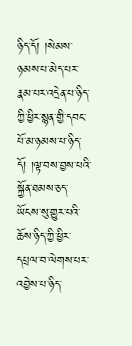ཉིད་དོ། །སེམས་ཉམས་པ་མེད་པར་རྣམ་པར་འདྲེན་པ་ཉིད་ཀྱི་ཕྱིར་སྙན་གྱི་དབང་པོ་མ་ཉམས་པ་ཉིད་དོ། །ལྟ་བས་བྱས་པའི་སྐྱོན་ཐམས་ཅད་ཡོངས་སུ་གྱུར་པའི་ཆོས་ཉིད་ཀྱི་ཕྱིར་དཔྲལ་བ་ལེགས་པར་འབྱེས་པ་ཉིད་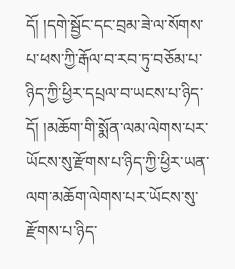དོ། །དགེ་སྦྱོང་དང་བྲམ་ཟེ་ལ་སོགས་པ་ཕས་ཀྱི་རྒོལ་བ་རབ་ཏུ་བཅོམ་པ་ཉིད་ཀྱི་ཕྱིར་དཔྲལ་བ་ཡངས་པ་ཉིད་དོ། །མཆོག་གི་སྨོན་ལམ་ལེགས་པར་ཡོངས་སུ་རྫོགས་པ་ཉིད་ཀྱི་ཕྱིར་ཡན་ལག་མཆོག་ལེགས་པར་ཡོངས་སུ་རྫོགས་པ་ཉིད་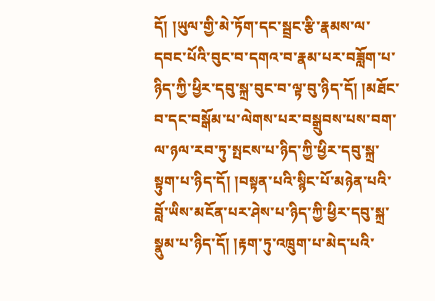དོ། །ཡུལ་གྱི་མེ་ཏོག་དང་སྦྲང་རྩི་རྣམས་ལ་དབང་པོའི་བུང་བ་དགའ་བ་རྣམ་པར་བཟློག་པ་ཉིད་ཀྱི་ཕྱིར་དབུ་སྐྲ་བུང་བ་ལྟ་བུ་ཉིད་དོ། །མཐོང་བ་དང་བསྒོམ་པ་ལེགས་པར་བསྒྲུབས་པས་བག་ལ་ཉལ་རབ་ཏུ་སྤངས་པ་ཉིད་ཀྱི་ཕྱིར་དབུ་སྐྲ་སྟུག་པ་ཉིད་དོ། །བསྟན་པའི་སྙིང་པོ་མཉེན་པའི་བློ་ཡིས་མངོན་པར་ཤེས་པ་ཉིད་ཀྱི་ཕྱིར་དབུ་སྐྲ་སྣུམ་པ་ཉིད་དོ། །རྟག་ཏུ་འཁྲུག་པ་མེད་པའི་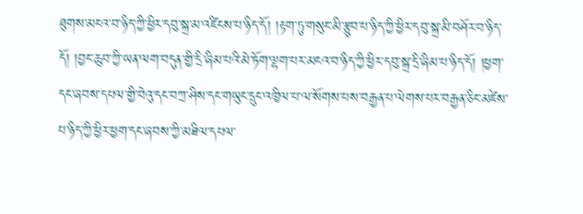ཐུགས་མངའ་བ་ཉིད་ཀྱི་ཕྱིར་དབུ་སྐྲ་མ་འཛིངས་པ་ཉིད་དོ། །རྟག་ཏུ་གསུང་མི་རྩུབ་པ་ཉིད་ཀྱི་ཕྱིར་དབུ་སྐྲ་མི་བཤོར་བ་ཉིད་དོ། །བྱང་ཆུབ་ཀྱི་ཡན་ལག་བདུན་གྱི་དྲི་ཞིམ་པའི་མེ་ཏོག་ལྷག་པར་མངའ་བ་ཉིད་ཀྱི་ཕྱིར་དབུ་སྐྲ་དྲི་ཞིམ་པ་ཉིད་དོ། །ཕྱག་དང་ཞབས་དཔལ་གྱི་བེའུ་དང་བཀྲ་ཤིས་དང་གཡུང་དྲུང་འཁྱིལ་པ་ལ་སོགས་པས་བརྒྱན་པ་ལེགས་པར་བརྒྱན་ཅིང་མཛེས་པ་ཉིད་ཀྱི་ཕྱིར་ཕྱག་དང་ཞབས་ཀྱི་མཐིལ་དཔལ་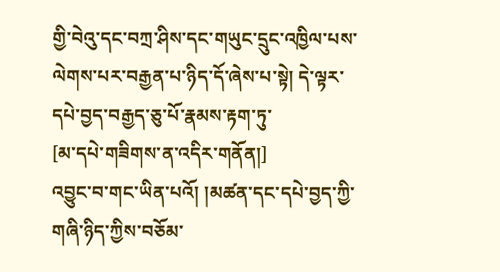གྱི་བེའུ་དང་བཀྲ་ཤིས་དང་གཡུང་དྲུང་འཁྱིལ་པས་ལེགས་པར་བརྒྱན་པ་ཉིད་དོ་ཞེས་པ་སྟེ། དེ་ལྟར་དཔེ་བྱད་བརྒྱད་ཅུ་པོ་རྣམས་རྟག་ཏུ་
[མ་དཔེ་གཟིགས་ན་འདིར་གནོན།]
འབྱུང་བ་གང་ཡིན་པའོ། །མཚན་དང་དཔེ་བྱད་ཀྱི་གཞི་ཉིད་ཀྱིས་བཅོམ་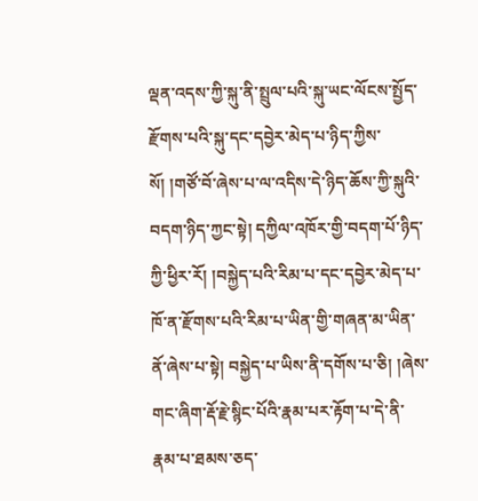ལྡན་འདས་ཀྱི་སྐུ་ནི་སྤྲུལ་པའི་སྐུ་ཡང་ལོངས་སྤྱོད་རྫོགས་པའི་སྐུ་དང་དབྱེར་མེད་པ་ཉིད་ཀྱིས་སོ། །གཙོ་བོ་ཞེས་པ་ལ་འདིས་དེ་ཉིད་ཆོས་ཀྱི་སྐུའི་བདག་ཉིད་ཀྱང་སྟེ། དཀྱིལ་འཁོར་གྱི་བདག་པོ་ཉིད་ཀྱི་ཕྱིར་རོ། །བསྐྱེད་པའི་རིམ་པ་དང་དབྱེར་མེད་པ་ཁོ་ན་རྫོགས་པའི་རིམ་པ་ཡིན་གྱི་གཞན་མ་ཡིན་ནོ་ཞེས་པ་སྟེ། བསྐྱེད་པ་ཡིས་ནི་དགོས་པ་ཅི། །ཞེས་གང་ཞིག་རྡོ་རྗེ་སྙིང་པོའི་རྣམ་པར་རྟོག་པ་དེ་ནི་རྣམ་པ་ཐམས་ཅད་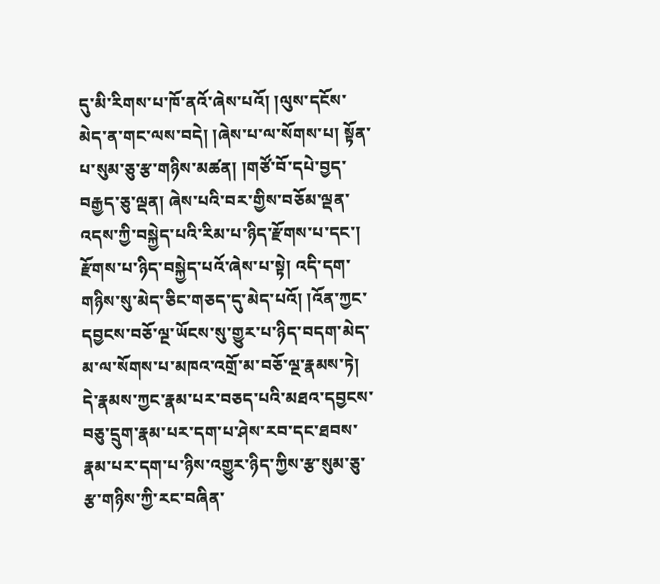དུ་མི་རིགས་པ་ཁོ་ནའོ་ཞེས་པའོ། །ལུས་དངོས་མེད་ན་གང་ལས་བདེ། །ཞེས་པ་ལ་སོགས་པ། སྟོན་པ་སུམ་ཅུ་རྩ་གཉིས་མཚན། །གཙོ་བོ་དཔེ་བྱད་བརྒྱད་ཅུ་ལྡན། ཞེས་པའི་བར་གྱིས་བཅོམ་ལྡན་འདས་ཀྱི་བསྐྱེད་པའི་རིམ་པ་ཉིད་རྫོགས་པ་དང་། རྫོགས་པ་ཉིད་བསྐྱེད་པའོ་ཞེས་པ་སྟེ། འདི་དག་གཉིས་སུ་མེད་ཅིང་གཅད་དུ་མེད་པའོ། །འོན་ཀྱང་དབྱངས་བཅོ་ལྔ་ཡོངས་སུ་གྱུར་པ་ཉིད་བདག་མེད་མ་ལ་སོགས་པ་མཁའ་འགྲོ་མ་བཅོ་ལྔ་རྣམས་ཏེ། དེ་རྣམས་ཀྱང་རྣམ་པར་བཅད་པའི་མཐའ་དབྱངས་བཅུ་དྲུག་རྣམ་པར་དག་པ་ཤེས་རབ་དང་ཐབས་རྣམ་པར་དག་པ་ཉིས་འགྱུར་ཉིད་ཀྱིས་རྩ་སུམ་ཅུ་རྩ་གཉིས་ཀྱི་རང་བཞིན་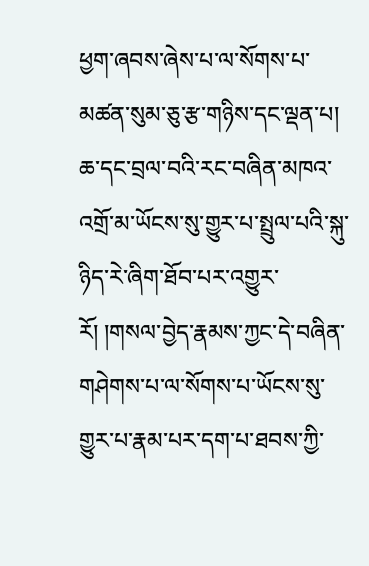ཕྱག་ཞབས་ཞེས་པ་ལ་སོགས་པ་མཚན་སུམ་ཅུ་རྩ་གཉིས་དང་ལྡན་པ། ཆ་དང་བྲལ་བའི་རང་བཞིན་མཁའ་འགྲོ་མ་ཡོངས་སུ་གྱུར་པ་སྤྲུལ་པའི་སྐུ་ཉིད་རེ་ཞིག་ཐོབ་པར་འགྱུར་རོ། །གསལ་བྱེད་རྣམས་ཀྱང་དེ་བཞིན་གཤེགས་པ་ལ་སོགས་པ་ཡོངས་སུ་གྱུར་པ་རྣམ་པར་དག་པ་ཐབས་ཀྱི་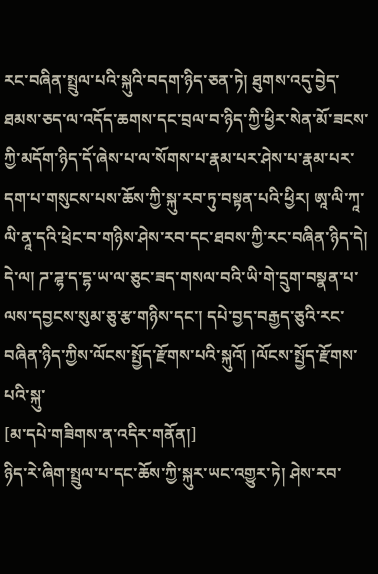རང་བཞིན་སྤྲུལ་པའི་སྐུའི་བདག་ཉིད་ཅན་ཏེ། ཐུགས་འདུ་བྱེད་ཐམས་ཅད་ལ་འདོད་ཆགས་དང་བྲལ་བ་ཉིད་ཀྱི་ཕྱིར་སེན་མོ་ཟངས་ཀྱི་མདོག་ཉིད་དོ་ཞེས་པ་ལ་སོགས་པ་རྣམ་པར་ཤེས་པ་རྣམ་པར་དག་པ་གསུངས་པས་ཆོས་ཀྱི་སྐུ་རབ་ཏུ་བསྟན་པའི་ཕྱིར། ཨཱ་ལི་ཀཱ་ལི་ནཱ་དའི་ཕྲེང་བ་གཉིས་ཤེས་རབ་དང་ཐབས་ཀྱི་རང་བཞིན་ཉིད་དེ། དེ་ལ། ཌ་ཌྷ་ད་དྷ་ཡ་ལ་ཅུང་ཟད་གསལ་བའི་ཡི་གེ་དྲུག་བསྣན་པ་ལས་དབྱངས་སུམ་ཅུ་རྩ་གཉིས་དང་། དཔེ་བྱད་བརྒྱད་ཅུའི་རང་བཞིན་ཉིད་ཀྱིས་ལོངས་སྤྱོད་རྫོགས་པའི་སྐུའོ། །ལོངས་སྤྱོད་རྫོགས་པའི་སྐུ་
[མ་དཔེ་གཟིགས་ན་འདིར་གནོན།]
ཉིད་རེ་ཞིག་སྤྲུལ་པ་དང་ཆོས་ཀྱི་སྐུར་ཡང་འགྱུར་ཏེ། ཤེས་རབ་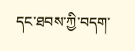དང་ཐབས་ཀྱི་བདག་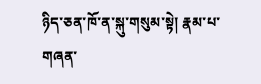ཉིད་ཅན་ཁོ་ན་སྐུ་གསུམ་སྟེ། རྣམ་པ་གཞན་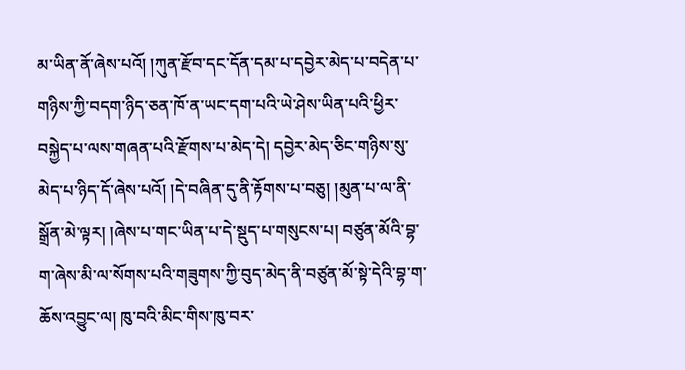མ་ཡིན་ནོ་ཞེས་པའོ། །ཀུན་རྫོབ་དང་དོན་དམ་པ་དབྱེར་མེད་པ་བདེན་པ་གཉིས་ཀྱི་བདག་ཉིད་ཅན་ཁོ་ན་ཡང་དག་པའི་ཡེ་ཤེས་ཡིན་པའི་ཕྱིར་བསྐྱེད་པ་ལས་གཞན་པའི་རྫོགས་པ་མེད་དེ། དབྱེར་མེད་ཅིང་གཉིས་སུ་མེད་པ་ཉིད་དོ་ཞེས་པའོ། །དེ་བཞིན་དུ་ནི་རྟོགས་པ་བཅུ། །མུན་པ་ལ་ནི་སྒྲོན་མེ་ལྟར། །ཞེས་པ་གང་ཡིན་པ་དེ་སྡུད་པ་གསུངས་པ། བཙུན་མོའི་བྷ་ག་ཞེས་མི་ལ་སོགས་པའི་གཟུགས་ཀྱི་བུད་མེད་ནི་བཙུན་མོ་སྟེ་དེའི་བྷ་ག་ཆོས་འབྱུང་ལ། ཁུ་བའི་མིང་གིས་ཁུ་བར་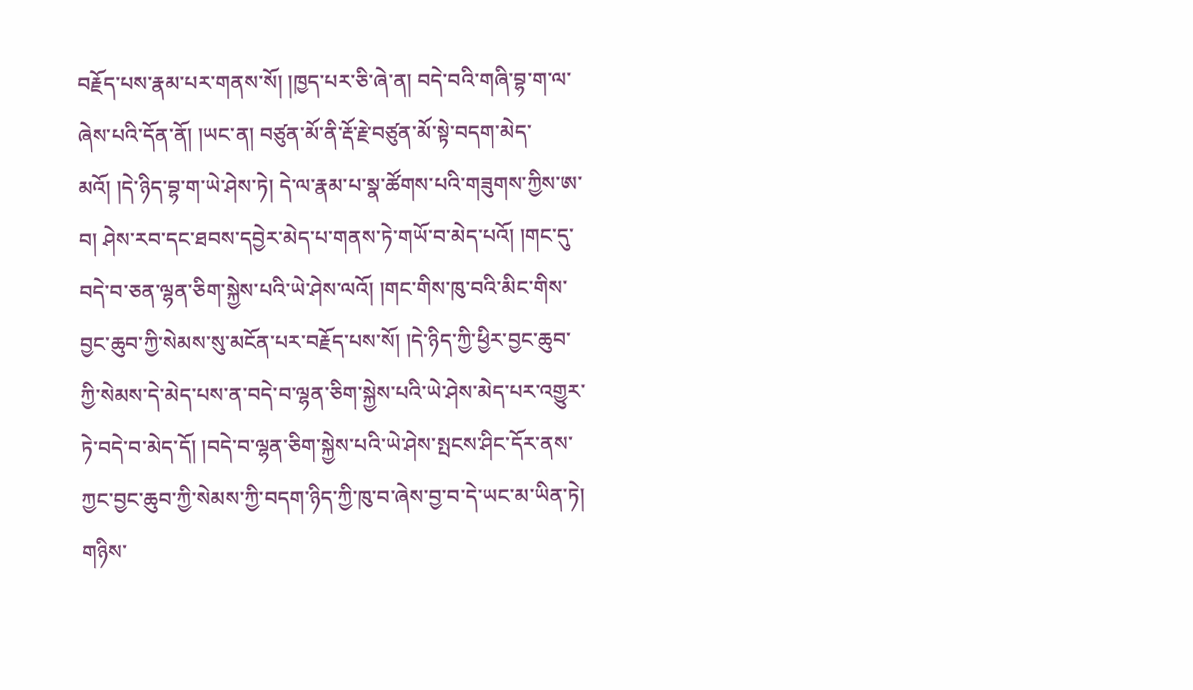བརྗོད་པས་རྣམ་པར་གནས་སོ། །ཁྱད་པར་ཅི་ཞེ་ན། བདེ་བའི་གཞི་བྷ་ག་ལ་ཞེས་པའི་དོན་ནོ། །ཡང་ན། བཙུན་མོ་ནི་རྡོ་རྗེ་བཙུན་མོ་སྟེ་བདག་མེད་མའོ། །དེ་ཉིད་བྷ་ག་ཡེ་ཤེས་ཏེ། དེ་ལ་རྣམ་པ་སྣ་ཚོགས་པའི་གཟུགས་ཀྱིས་ཨ་བ། ཤེས་རབ་དང་ཐབས་དབྱེར་མེད་པ་གནས་ཏེ་གཡོ་བ་མེད་པའོ། །གང་དུ་བདེ་བ་ཅན་ལྷན་ཅིག་སྐྱེས་པའི་ཡེ་ཤེས་ལའོ། །གང་གིས་ཁུ་བའི་མིང་གིས་བྱང་ཆུབ་ཀྱི་སེམས་སུ་མངོན་པར་བརྗོད་པས་སོ། །དེ་ཉིད་ཀྱི་ཕྱིར་བྱང་ཆུབ་ཀྱི་སེམས་དེ་མེད་པས་ན་བདེ་བ་ལྷན་ཅིག་སྐྱེས་པའི་ཡེ་ཤེས་མེད་པར་འགྱུར་ཏེ་བདེ་བ་མེད་དོ། །བདེ་བ་ལྷན་ཅིག་སྐྱེས་པའི་ཡེ་ཤེས་སྤངས་ཤིང་དོར་ནས་ཀྱང་བྱང་ཆུབ་ཀྱི་སེམས་ཀྱི་བདག་ཉིད་ཀྱི་ཁུ་བ་ཞེས་བྱ་བ་དེ་ཡང་མ་ཡིན་ཏེ། གཉིས་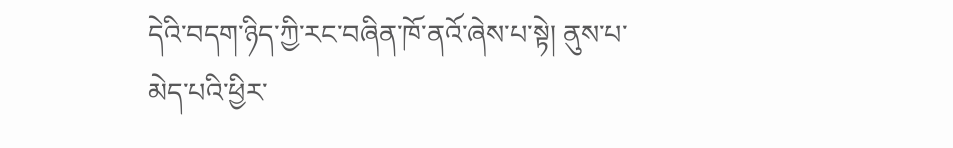དེའི་བདག་ཉིད་ཀྱི་རང་བཞིན་ཁོ་ནའོ་ཞེས་པ་སྟེ། ནུས་པ་མེད་པའི་ཕྱིར་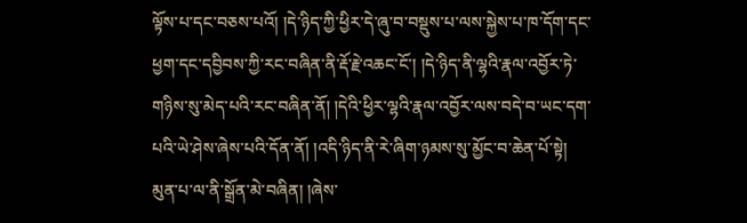ལྟོས་པ་དང་བཅས་པའོ། །དེ་ཉིད་ཀྱི་ཕྱིར་དེ་ཞུ་བ་བསྡུས་པ་ལས་སྐྱེས་པ་ཁ་དོག་དང་ཕྱག་དང་དབྱིབས་ཀྱི་རང་བཞིན་ནི་རྡོ་རྗེ་འཆང་ངོ་། །དེ་ཉིད་ནི་ལྷའི་རྣལ་འབྱོར་ཏེ་གཉིས་སུ་མེད་པའི་རང་བཞིན་ནོ། །དེའི་ཕྱིར་ལྷའི་རྣལ་འབྱོར་ལས་བདེ་བ་ཡང་དག་པའི་ཡེ་ཤེས་ཞེས་པའི་དོན་ནོ། །འདི་ཉིད་ནི་རེ་ཞིག་ཉམས་སུ་མྱོང་བ་ཆེན་པོ་སྟེ། མུན་པ་ལ་ནི་སྒྲོན་མེ་བཞིན། །ཞེས་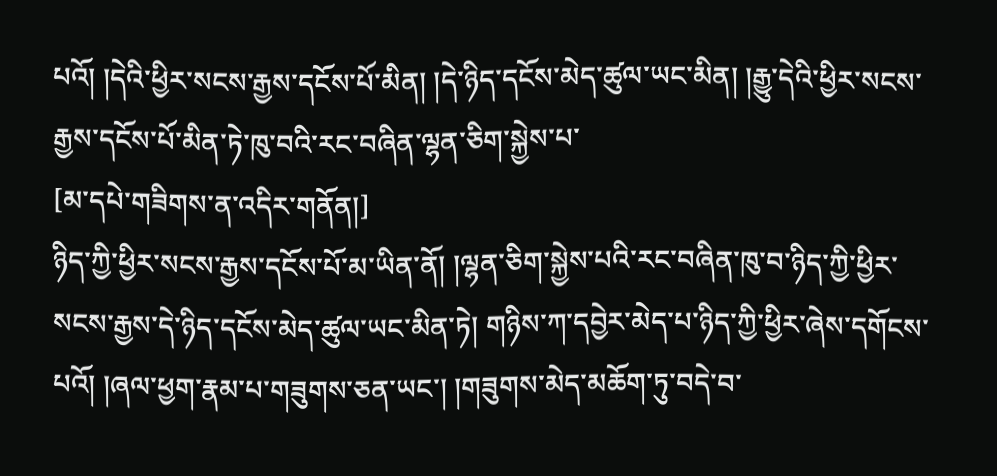པའོ། །དེའི་ཕྱིར་སངས་རྒྱས་དངོས་པོ་མིན། །དེ་ཉིད་དངོས་མེད་ཚུལ་ཡང་མིན། །རྒྱུ་དེའི་ཕྱིར་སངས་རྒྱས་དངོས་པོ་མིན་ཏེ་ཁུ་བའི་རང་བཞིན་ལྷན་ཅིག་སྐྱེས་པ་
[མ་དཔེ་གཟིགས་ན་འདིར་གནོན།]
ཉིད་ཀྱི་ཕྱིར་སངས་རྒྱས་དངོས་པོ་མ་ཡིན་ནོ། །ལྷན་ཅིག་སྐྱེས་པའི་རང་བཞིན་ཁུ་བ་ཉིད་ཀྱི་ཕྱིར་སངས་རྒྱས་དེ་ཉིད་དངོས་མེད་ཚུལ་ཡང་མིན་ཏེ། གཉིས་ཀ་དབྱེར་མེད་པ་ཉིད་ཀྱི་ཕྱིར་ཞེས་དགོངས་པའོ། །ཞལ་ཕྱག་རྣམ་པ་གཟུགས་ཅན་ཡང་། །གཟུགས་མེད་མཆོག་ཏུ་བདེ་བ་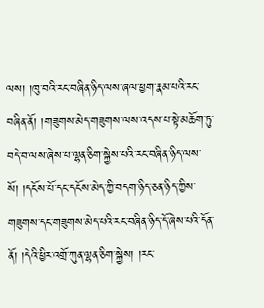ལས། །ཁུ་བའི་རང་བཞིན་ཉིད་ལས་ཞལ་ཕྱག་རྣམ་པའི་རང་བཞིན་ནོ། །གཟུགས་མེད་གཟུགས་ལས་འདས་པ་སྟེ་མཆོག་ཏུ་བདེ་བ་ལས་ཞེས་པ་ལྷན་ཅིག་སྐྱེས་པའི་རང་བཞིན་ཉིད་ལས་སོ། །དངོས་པོ་དང་དངོས་མེད་ཀྱི་བདག་ཉིད་ཅན་ཉིད་ཀྱིས་གཟུགས་དང་གཟུགས་མེད་པའི་རང་བཞིན་ཉིད་དོ་ཞེས་པའི་དོན་ནོ། །དེའི་ཕྱིར་འགྲོ་ཀུན་ལྷན་ཅིག་སྐྱེས། །རང་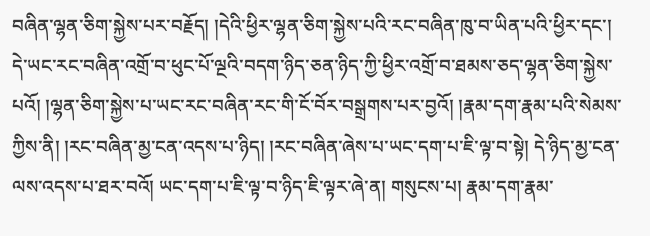བཞིན་ལྷན་ཅིག་སྐྱེས་པར་བརྗོད། །དེའི་ཕྱིར་ལྷན་ཅིག་སྐྱེས་པའི་རང་བཞིན་ཁུ་བ་ཡིན་པའི་ཕྱིར་དང་། དེ་ཡང་རང་བཞིན་འགྲོ་བ་ཕུང་པོ་ལྔའི་བདག་ཉིད་ཅན་ཉིད་ཀྱི་ཕྱིར་འགྲོ་བ་ཐམས་ཅད་ལྷན་ཅིག་སྐྱེས་པའོ། །ལྷན་ཅིག་སྐྱེས་པ་ཡང་རང་བཞིན་རང་གི་ངོ་བོར་བསྒྲགས་པར་བྱའོ། །རྣམ་དག་རྣམ་པའི་སེམས་ཀྱིས་ནི། །རང་བཞིན་མྱ་ངན་འདས་པ་ཉིད། །རང་བཞིན་ཞེས་པ་ཡང་དག་པ་ཇི་ལྟ་བ་སྟེ། དེ་ཉིད་མྱ་ངན་ལས་འདས་པ་ཐར་བའོ། ཡང་དག་པ་ཇི་ལྟ་བ་ཉིད་ཇི་ལྟར་ཞེ་ན། གསུངས་པ། རྣམ་དག་རྣམ་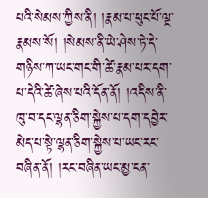པའི་སེམས་ཀྱིས་ནི། །རྣམ་པ་ཕུང་པོ་ལྔ་རྣམས་སོ། །སེམས་ནི་ཡེ་ཤེས་ཏེ་དེ་གཉིས་ཀ་ཡང་གང་གི་ཚེ་རྣམ་པར་དག་པ་དེའི་ཚེ་ཞེས་པའི་དོན་ནོ། །འདིས་ནི་ཁུ་བ་དང་ལྷན་ཅིག་སྐྱེས་པ་དག་དབྱེར་མེད་པ་སྟེ་ལྷན་ཅིག་སྐྱེས་པ་ཡང་རང་བཞིན་ནོ། །རང་བཞིན་ཡང་མྱ་ངན་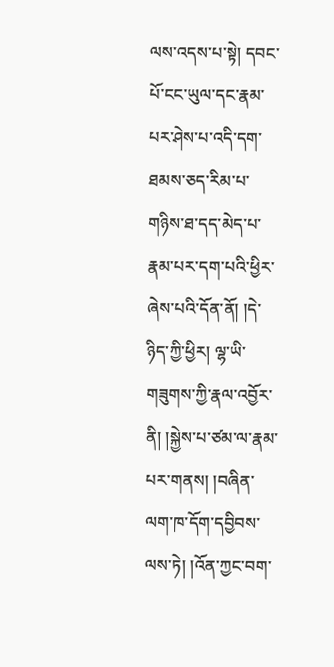ལས་འདས་པ་སྟེ། དབང་པོ་ངང་ཡུལ་དང་རྣམ་པར་ཤེས་པ་འདི་དག་ཐམས་ཅད་རིམ་པ་གཉིས་ཐ་དད་མེད་པ་རྣམ་པར་དག་པའི་ཕྱིར་ཞེས་པའི་དོན་ནོ། །དེ་ཉིད་ཀྱི་ཕྱིར། ལྷ་ཡི་གཟུགས་ཀྱི་རྣལ་འབྱོར་ནི། །སྐྱེས་པ་ཙམ་ལ་རྣམ་པར་གནས། །བཞིན་ལག་ཁ་དོག་དབྱིབས་ལས་ཏེ། །འོན་ཀྱང་བག་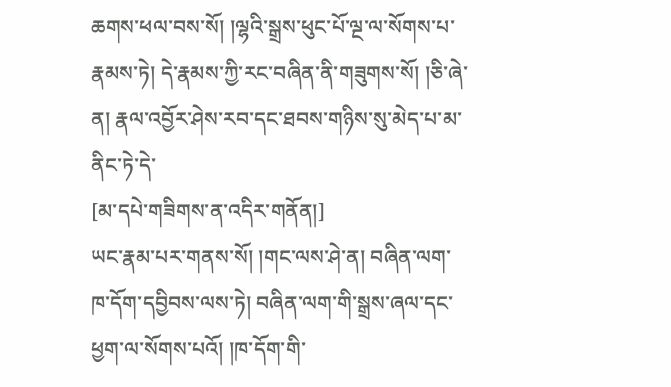ཆགས་ཕལ་བས་སོ། །ལྷའི་སྒྲས་ཕུང་པོ་ལྔ་ལ་སོགས་པ་རྣམས་ཏེ། དེ་རྣམས་ཀྱི་རང་བཞིན་ནི་གཟུགས་སོ། །ཅི་ཞེ་ན། རྣལ་འབྱོར་ཤེས་རབ་དང་ཐབས་གཉིས་སུ་མེད་པ་མ་ནིང་ཏེ་དེ་
[མ་དཔེ་གཟིགས་ན་འདིར་གནོན།]
ཡང་རྣམ་པར་གནས་སོ། །གང་ལས་ཤེ་ན། བཞིན་ལག་ཁ་དོག་དབྱིབས་ལས་ཏེ། བཞིན་ལག་གི་སྒྲས་ཞལ་དང་ཕྱག་ལ་སོགས་པའོ། །ཁ་དོག་གི་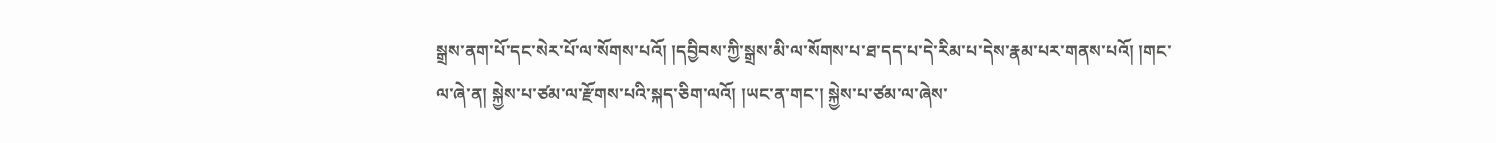སྒྲས་ནག་པོ་དང་སེར་པོ་ལ་སོགས་པའོ། །དབྱིབས་ཀྱི་སྒྲས་མི་ལ་སོགས་པ་ཐ་དད་པ་དེ་རིམ་པ་དེས་རྣམ་པར་གནས་པའོ། །གང་ལ་ཞེ་ན། སྐྱེས་པ་ཙམ་ལ་རྫོགས་པའི་སྐད་ཅིག་ལའོ། །ཡང་ན་གང་། སྐྱེས་པ་ཙམ་ལ་ཞེས་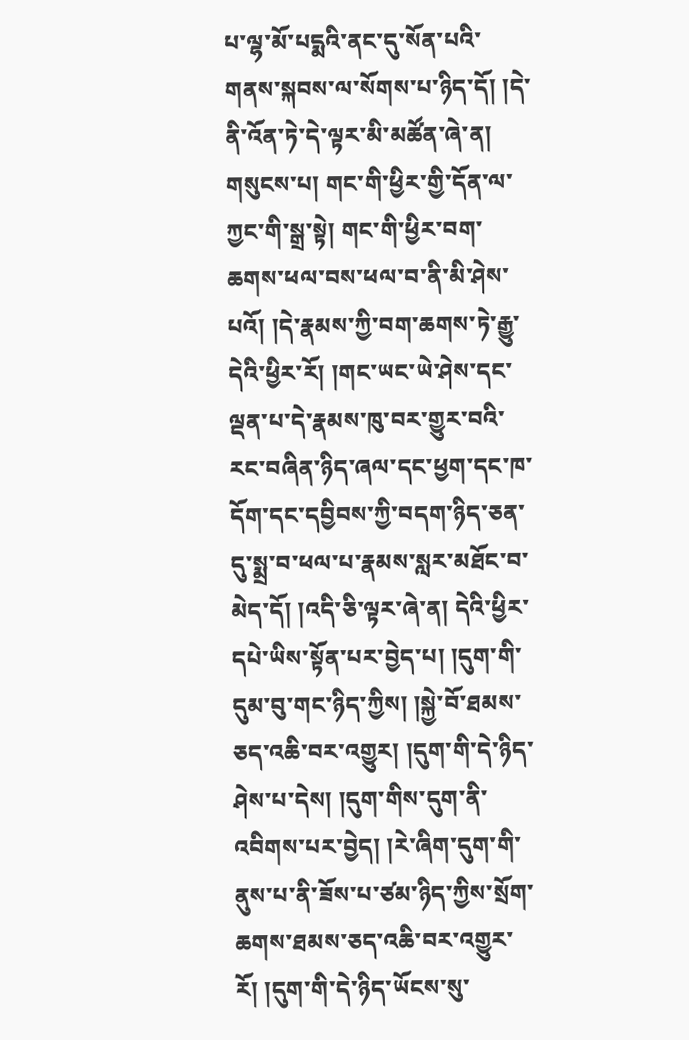པ་ལྷ་མོ་པདྨའི་ནང་དུ་སོན་པའི་གནས་སྐབས་ལ་སོགས་པ་ཉིད་དོ། །དེ་ནི་འོན་ཏེ་དེ་ལྟར་མི་མཚོན་ཞེ་ན། གསུངས་པ། གང་གི་ཕྱིར་གྱི་དོན་ལ་ཀྱང་གི་སྒྲ་སྟེ། གང་གི་ཕྱིར་བག་ཆགས་ཕལ་བས་ཕལ་བ་ནི་མི་ཤེས་པའོ། །དེ་རྣམས་ཀྱི་བག་ཆགས་ཏེ་རྒྱུ་དེའི་ཕྱིར་རོ། །གང་ཡང་ཡེ་ཤེས་དང་ལྡན་པ་དེ་རྣམས་ཁུ་བར་གྱུར་བའི་རང་བཞིན་ཉིད་ཞལ་དང་ཕྱག་དང་ཁ་དོག་དང་དབྱིབས་ཀྱི་བདག་ཉིད་ཅན་དུ་སྨྲ་བ་ཕལ་པ་རྣམས་སླར་མཐོང་བ་མེད་དོ། །འདི་ཅི་ལྟར་ཞེ་ན། དེའི་ཕྱིར་དཔེ་ཡིས་སྟོན་པར་བྱེད་པ། །དུག་གི་དུམ་བུ་གང་ཉིད་ཀྱིས། །སྐྱེ་བོ་ཐམས་ཅད་འཆི་བར་འགྱུར། །དུག་གི་དེ་ཉིད་ཤེས་པ་དེས། །དུག་གིས་དུག་ནི་འབིགས་པར་བྱེད། །རེ་ཞིག་དུག་གི་ནུས་པ་ནི་ཟོས་པ་ཙམ་ཉིད་ཀྱིས་སྲོག་ཆགས་ཐམས་ཅད་འཆི་བར་འགྱུར་རོ། །དུག་གི་དེ་ཉིད་ཡོངས་སུ་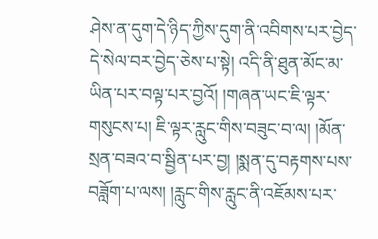ཤེས་ན་དུག་དེ་ཉིད་ཀྱིས་དུག་ནི་འབིགས་པར་བྱེད་དེ་སེལ་བར་བྱེད་ཅེས་པ་སྟེ། འདི་ནི་ཐུན་མོང་མ་ཡིན་པར་བལྟ་པར་བྱའོ། །གཞན་ཡང་ཇི་ལྟར་གསུངས་པ། ཇི་ལྟར་རླུང་གིས་བཟུང་བ་ལ། །མོན་སྲན་བཟའ་བ་སྦྱིན་པར་བྱ། །སྨན་དུ་བརྟགས་པས་བཟློག་པ་ལས། །རླུང་གིས་རླུང་ནི་འཇོམས་པར་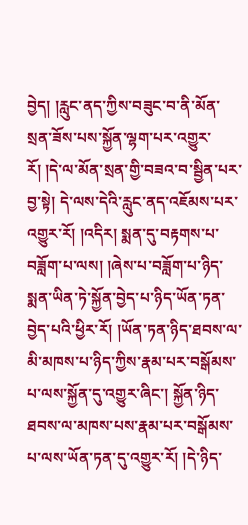བྱེད། །རླུང་ནད་ཀྱིས་བཟུང་བ་ནི་མོན་སྲན་ཟོས་པས་སྐྱོན་ལྷག་པར་འགྱུར་རོ། །དེ་ལ་མོན་སྲན་གྱི་བཟའ་བ་སྦྱིན་པར་བྱ་སྟེ། དེ་ལས་དེའི་རླུང་ནད་འཇོམས་པར་འགྱུར་རོ། །འདིར། སྨན་དུ་བརྟགས་པ་བཟློག་པ་ལས། །ཞེས་པ་བཟློག་པ་ཉིད་སྨན་ཡིན་ཏེ་སྐྱོན་བྱེད་པ་ཉིད་ཡོན་ཏན་བྱེད་པའི་ཕྱིར་རོ། །ཡོན་ཏན་ཉིད་ཐབས་ལ་མི་མཁས་པ་ཉིད་ཀྱིས་རྣམ་པར་བསྒོམས་པ་ལས་སྐྱོན་དུ་འགྱུར་ཞིང་། སྐྱོན་ཉིད་ཐབས་ལ་མཁས་པས་རྣམ་པར་བསྒོམས་པ་ལས་ཡོན་ཏན་དུ་འགྱུར་རོ། །དེ་ཉིད་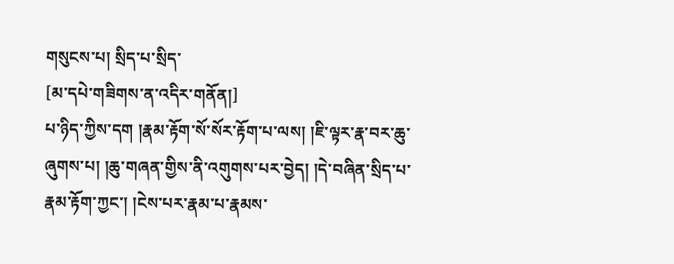གསུངས་པ། སྲིད་པ་སྲིད་
[མ་དཔེ་གཟིགས་ན་འདིར་གནོན།]
པ་ཉིད་ཀྱིས་དག །རྣམ་རྟོག་སོ་སོར་རྟོག་པ་ལས། །ཇི་ལྟར་རྣ་བར་ཆུ་ཞུགས་པ། །ཆུ་གཞན་གྱིས་ནི་འགུགས་པར་བྱེད། །དེ་བཞིན་སྲིད་པ་རྣམ་རྟོག་ཀྱང་། །ངེས་པར་རྣམ་པ་རྣམས་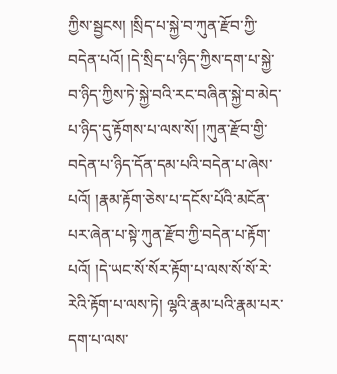ཀྱིས་སྦྱངས། །སྲིད་པ་སྐྱེ་བ་ཀུན་རྫོབ་ཀྱི་བདེན་པའོ། །དེ་སྲིད་པ་ཉིད་ཀྱིས་དག་པ་སྐྱེ་བ་ཉིད་ཀྱིས་ཏེ་སྐྱེ་བའི་རང་བཞིན་སྐྱེ་བ་མེད་པ་ཉིད་དུ་རྟོགས་པ་ལས་སོ། །ཀུན་རྫོབ་གྱི་བདེན་པ་ཉིད་དོན་དམ་པའི་བདེན་པ་ཞེས་པའོ། །རྣམ་རྟོག་ཅེས་པ་དངོས་པོའི་མངོན་པར་ཞེན་པ་སྟེ་ཀུན་རྫོབ་ཀྱི་བདེན་པ་རྟོག་པའོ། །དེ་ཡང་སོ་སོར་རྟོག་པ་ལས་སོ་སོ་རེ་རེའི་རྟོག་པ་ལས་ཏེ། ལྷའི་རྣམ་པའི་རྣམ་པར་དག་པ་ལས་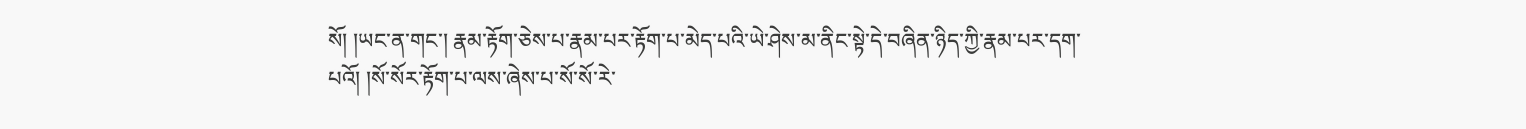སོ། །ཡང་ན་གང་། རྣམ་རྟོག་ཅེས་པ་རྣམ་པར་རྟོག་པ་མེད་པའི་ཡེ་ཤེས་མ་ནིང་སྟེ་དེ་བཞིན་ཉིད་ཀྱི་རྣམ་པར་དག་པའོ། །སོ་སོར་རྟོག་པ་ལས་ཞེས་པ་སོ་སོ་རེ་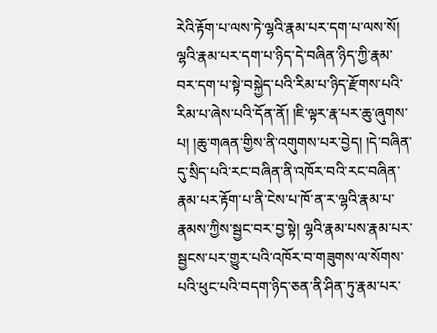རེའི་རྟོག་པ་ལས་ཏེ་ལྷའི་རྣམ་པར་དག་པ་ལས་སོ། ལྷའི་རྣམ་པར་དག་པ་ཉིད་དེ་བཞིན་ཉིད་ཀྱི་རྣམ་བར་དག་པ་སྟེ་བསྐྱེད་པའི་རིམ་པ་ཉིད་རྫོགས་པའི་རིམ་པ་ཞེས་པའི་དོན་ནོ། །ཇི་ལྟར་རྣ་པར་ཆུ་ཞུགས་པ། །ཆུ་གཞན་གྱིས་ནི་འགུགས་པར་བྱེད། །དེ་བཞིན་དུ་སྲིད་པའི་རང་བཞིན་ནི་འཁོར་བའི་རང་བཞིན་རྣམ་པར་རྟོག་པ་ནི་ངེས་པ་ཁོ་ན་ར་ལྷའི་རྣམ་པ་རྣམས་ཀྱིས་སྦྱང་བར་བྱ་སྟེ། ལྷའི་རྣམ་པས་རྣམ་པར་སྦྱངས་པར་གྱུར་པའི་འཁོར་བ་གཟུགས་ལ་སོགས་པའི་ཕུང་པའི་བདག་ཉིད་ཅན་ནི་ཤིན་ཏུ་རྣམ་པར་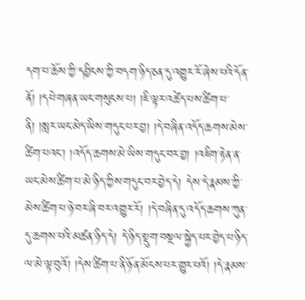དག་པ་ཆོས་ཀྱི་དབྱིངས་ཀྱི་བདག་ཉིད་ཅན་དུ་འགྱུར་རོ་ཞེས་པའི་དོན་ནོ། །དཔེ་གཞན་ཡང་གསུངས་པ། །ཇི་ལྟར་འཚེད་པས་ཚིག་པ་ནི། །སླར་ཡང་མེད་ཡིས་གདུང་པར་བྱ། །དེ་བཞིན་འདོད་ཆགས་མེས་ཚིག་པའང་། །འདོད་ཆགས་མེ་ཡིས་གདུང་བར་བྱ། །འཇིག་རྟེན་ན་ཡང་མེས་ཚིག་པ་མེ་ཉིད་ཀྱིས་གདུང་བར་བྱེད་དེ། དེས་དེ་རྣམས་ཀྱི་མེས་ཚིག་པ་ཉེ་བར་ཞི་བར་འགྱུར་རོ། །དེ་བཞིན་དུ་འདོད་ཆགས་ཀུན་དུ་ཆགས་པའི་མཚན་ཉིད་དེ། དེ་ཉིད་སྡུག་བསྔལ་སྐྱེད་པར་བྱེད་པ་ཉིད་ལ་མེ་ལྟ་བུའོ། །དེས་ཚིག་པ་ནི་ཉོན་མོངས་པར་གྱུར་པའོ། །དེ་རྣམས་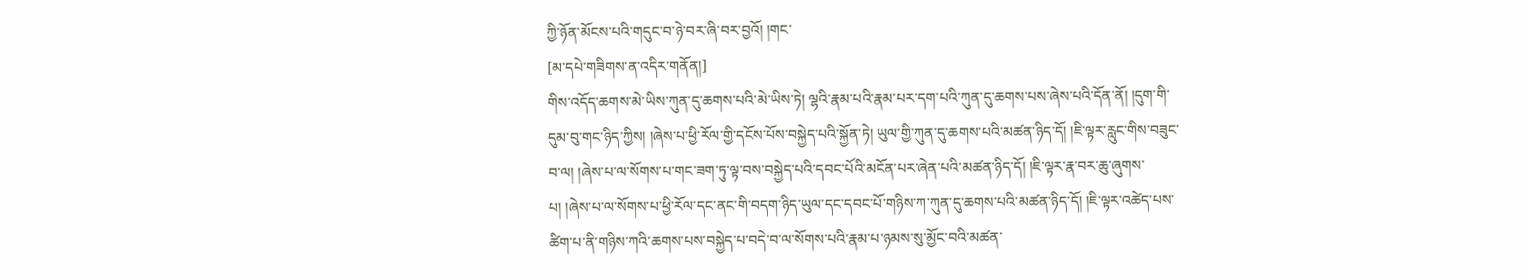ཀྱི་ཉོན་མོངས་པའི་གདུང་བ་ཉེ་བར་ཞི་བར་བྱའོ། །གང་
[མ་དཔེ་གཟིགས་ན་འདིར་གནོན།]
གིས་འདོད་ཆགས་མེ་ཡིས་ཀུན་དུ་ཆགས་པའི་མེ་ཡིས་ཏེ། ལྷའི་རྣམ་པའི་རྣམ་པར་དག་པའི་ཀུན་དུ་ཆགས་པས་ཞེས་པའི་དོན་ནོ། །དུག་གི་དུམ་བུ་གང་ཉིད་ཀྱིས། །ཞེས་པ་ཕྱི་རོལ་གྱི་དངོས་པོས་བསྐྱེད་པའི་སྐྱོན་ཏེ། ཡུལ་གྱི་ཀུན་དུ་ཆགས་པའི་མཚན་ཉིད་དོ། །ཇི་ལྟར་རླུང་གིས་བཟུང་བ་ལ། །ཞེས་པ་ལ་སོགས་པ་གང་ཟག་ཏུ་ལྟ་བས་བསྐྱེད་པའི་དབང་པོའི་མངོན་པར་ཞེན་པའི་མཚན་ཉིད་དོ། །ཇི་ལྟར་རྣ་བར་ཆུ་ཞུགས་པ། །ཞེས་པ་ལ་སོགས་པ་ཕྱི་རོལ་དང་ནང་གི་བདག་ཉིད་ཡུལ་དང་དབང་པོ་གཉིས་ཀ་ཀུན་དུ་ཆགས་པའི་མཚན་ཉིད་དོ། །ཇི་ལྟར་འཚེད་པས་ཚིག་པ་ནི་གཉིས་ཀའི་ཆགས་པས་བསྐྱེད་པ་བདེ་བ་ལ་སོགས་པའི་རྣམ་པ་ཉམས་སུ་མྱོང་བའི་མཚན་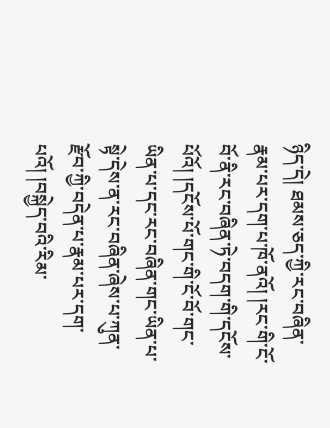ཉིད་དེ། ཐམས་ཅད་ཀྱི་རང་བཞིན་རྣམ་པར་དག་པ་ཁོ་ནའོ། །རང་གི་ངོ་བོ་ནི་རང་བཞིན་ཏེ་བདག་གི་དངོས་པོའོ། །དངོས་པོ་གང་གི་ངོ་བོ་གང་ཡིན་པ་དང་རང་བཞིན་གང་ཡིན་པ་སྟེ་དེས་ན་རང་བཞིན་ཞེས་པ་ཀུན་རྫོབ་ཀྱི་བདེན་པ་རྣམ་པར་དག་པའོ། །བསྐྱེད་བའི་རིམ་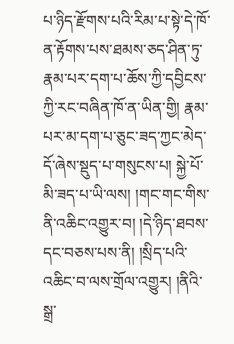པ་ཉིད་རྫོགས་པའི་རིམ་པ་སྟེ་དེ་ཁོ་ན་རྟོགས་པས་ཐམས་ཅད་ཤིན་ཏུ་རྣམ་པར་དག་པ་ཆོས་ཀྱི་དབྱིངས་ཀྱི་རང་བཞིན་ཁོ་ན་ཡིན་གྱི། རྣམ་པར་མ་དག་པ་ཅུང་ཟད་ཀྱང་མེད་དོ་ཞེས་སྡུད་པ་གསུངས་པ། སྐྱེ་པོ་མི་ཟད་པ་ཡི་ལས། །གང་གང་གིས་ནི་འཆིང་འགྱུར་བ། །དེ་ཉིད་ཐབས་དང་བཅས་པས་ནི། །སྲིད་པའི་འཆིང་བ་ལས་གྲོལ་འགྱུར། །ནིའི་སྒྲ་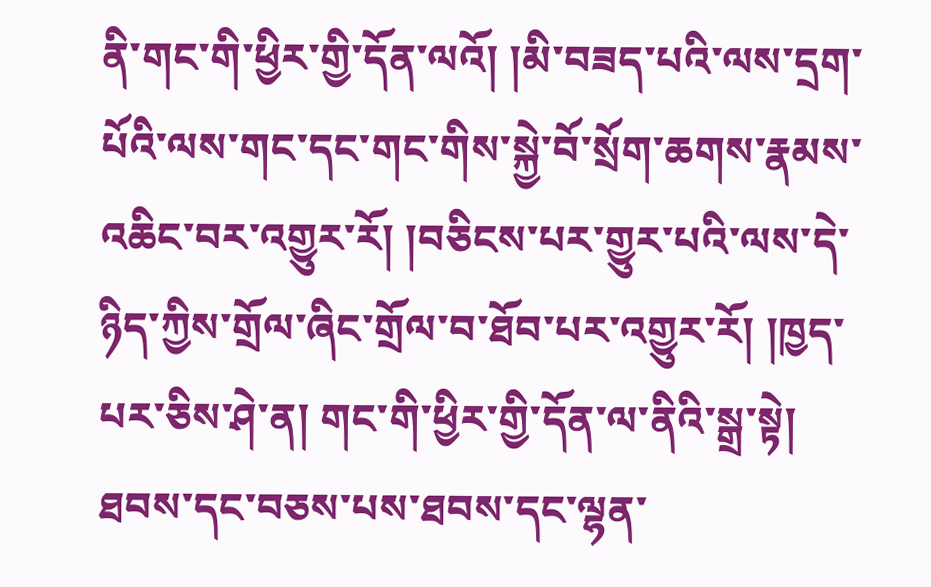ནི་གང་གི་ཕྱིར་གྱི་དོན་ལའོ། །མི་བཟད་པའི་ལས་དྲག་པོའི་ལས་གང་དང་གང་གིས་སྐྱེ་བོ་སྲོག་ཆགས་རྣམས་འཆིང་བར་འགྱུར་རོ། །བཅིངས་པར་གྱུར་པའི་ལས་དེ་ཉིད་ཀྱིས་གྲོལ་ཞིང་གྲོལ་བ་ཐོབ་པར་འགྱུར་རོ། །ཁྱད་པར་ཅིས་ཤེ་ན། གང་གི་ཕྱིར་གྱི་དོན་ལ་ནིའི་སྒྲ་སྟེ། ཐབས་དང་བཅས་པས་ཐབས་དང་ལྷན་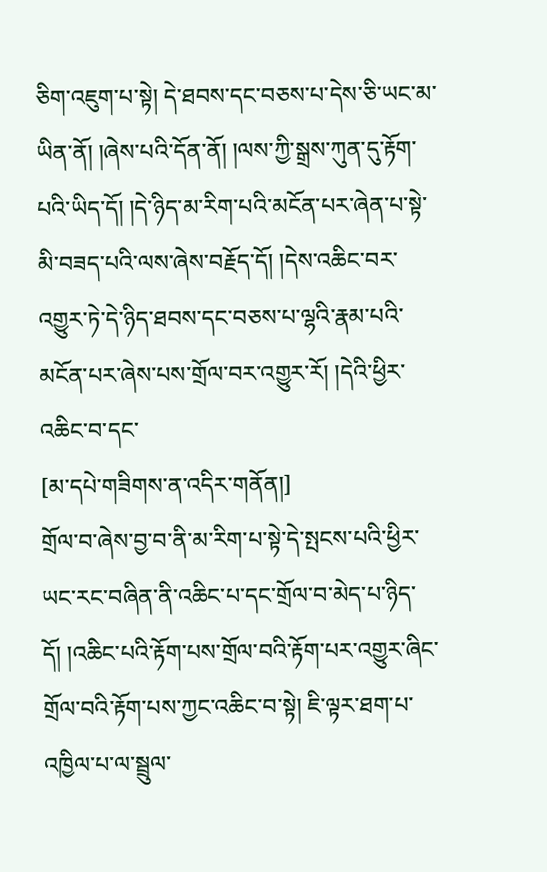ཅིག་འཇུག་པ་སྟེ། དེ་ཐབས་དང་བཅས་པ་དེས་ཅི་ཡང་མ་ཡིན་ནོ། །ཞེས་པའི་དོན་ནོ། །ལས་ཀྱི་སྒྲས་ཀུན་དུ་རྟོག་པའི་ཡིད་དོ། །དེ་ཉིད་མ་རིག་པའི་མངོན་པར་ཞེན་པ་སྟེ་མི་བཟད་པའི་ལས་ཞེས་བརྗོད་དོ། །དེས་འཆིང་བར་འགྱུར་ཏེ་དེ་ཉིད་ཐབས་དང་བཅས་པ་ལྷའི་རྣམ་པའི་མངོན་པར་ཞེས་པས་གྲོལ་བར་འགྱུར་རོ། །དེའི་ཕྱིར་འཆིང་བ་དང་
[མ་དཔེ་གཟིགས་ན་འདིར་གནོན།]
གྲོལ་བ་ཞེས་བྱ་བ་ནི་མ་རིག་པ་སྟེ་དེ་སྤངས་པའི་ཕྱིར་ཡང་རང་བཞིན་ནི་འཆིང་པ་དང་གྲོལ་བ་མེད་པ་ཉིད་དོ། །འཆིང་པའི་རྟོག་པས་གྲོལ་བའི་རྟོག་པར་འགྱུར་ཞིང་གྲོལ་བའི་རྟོག་པས་ཀྱང་འཆིང་བ་སྟེ། ཇི་ལྟར་ཐག་པ་འཁྱིལ་པ་ལ་སྦྲུལ་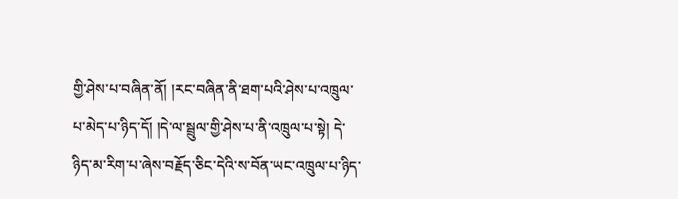གྱི་ཤེས་པ་བཞིན་ནོ། །རང་བཞིན་ནི་ཐག་པའི་ཤེས་པ་འཁྲུལ་པ་མེད་པ་ཉིད་དོ། །དེ་ལ་སྦྲུལ་གྱི་ཤེས་པ་ནི་འཁྲུལ་པ་སྟེ། དེ་ཉིད་མ་རིག་པ་ཞེས་བརྗོད་ཅིང་དེའི་ས་བོན་ཡང་འཁྲུལ་པ་ཉིད་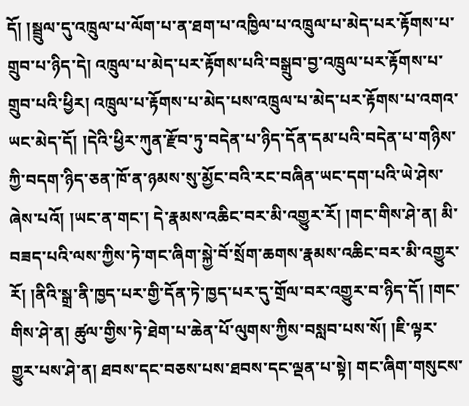དོ། །སྦྲུལ་དུ་འཁྲུལ་པ་ལོག་པ་ན་ཐག་པ་འཁྱིལ་པ་འཁྲུལ་པ་མེད་པར་རྟོགས་པ་གྲུབ་པ་ཉིད་དེ། འཁྲུལ་པ་མེད་པར་རྟོགས་པའི་བསྒྲུབ་བྱ་འཁྲུལ་པར་རྟོགས་པ་གྲུབ་པའི་ཕྱིར། འཁྲུལ་པ་རྟོགས་པ་མེད་པས་འཁྲུལ་པ་མེད་པར་རྟོགས་པ་འགའ་ཡང་མེད་དོ། །དེའི་ཕྱིར་ཀུན་རྫོབ་ཏུ་བདེན་པ་ཉིད་དོན་དམ་པའི་བདེན་པ་གཉིས་ཀྱི་བདག་ཉིད་ཅན་ཁོ་ན་ཉམས་སུ་མྱོང་བའི་རང་བཞིན་ཡང་དག་པའི་ཡེ་ཤེས་ཞེས་པའོ། །ཡང་ན་གང་། དེ་རྣམས་འཆིང་བར་མི་འགྱུར་རོ། །གང་གིས་ཤེ་ན། མི་བཟད་པའི་ལས་ཀྱིས་ཏེ་གང་ཞིག་སྐྱེ་བོ་སྲོག་ཆགས་རྣམས་འཆིང་བར་མི་འགྱུར་རོ། །ནིའི་སྒྲ་ནི་ཁྱད་པར་གྱི་དོན་ཏེ་ཁྱད་པར་དུ་གྲོལ་བར་འགྱུར་བ་ཉིད་དོ། །གང་གིས་ཤེ་ན། ཚུལ་གྱིས་ཏེ་ཐེག་པ་ཆེན་པོ་ལུགས་ཀྱིས་བསླབ་པས་སོ། །ཇི་ལྟར་གྱུར་པས་ཤེ་ན། ཐབས་དང་བཅས་པས་ཐབས་དང་ལྡན་པ་སྟེ། གང་ཞིག་གསུངས་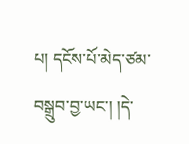པ། དངོས་པོ་མེད་ཙམ་བསྒྲུབ་བྱ་ཡང་། །དེ་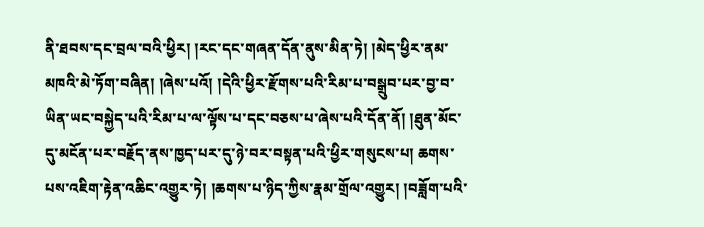ནི་ཐབས་དང་བྲལ་བའི་ཕྱིར། །རང་དང་གཞན་དོན་ནུས་མིན་ཏེ། །མེད་ཕྱིར་ནམ་མཁའི་མེ་ཏོག་བཞིན། །ཞེས་པའོ། །དེའི་ཕྱིར་རྫོགས་པའི་རིམ་པ་བསྒྲུབ་པར་བྱ་བ་ཡིན་ཡང་བསྐྱེད་པའི་རིམ་པ་ལ་ལྟོས་པ་དང་བཅས་པ་ཞེས་པའི་དོན་ནོ། །ཐུན་མོང་དུ་མངོན་པར་བརྗོད་ནས་ཁྱད་པར་དུ་ཉེ་བར་བསྟན་པའི་ཕྱིར་གསུངས་པ། ཆགས་པས་འཇིག་རྟེན་འཆིང་འགྱུར་ཏེ། །ཆགས་པ་ཉིད་ཀྱིས་རྣམ་གྲོལ་འགྱུར། །བཟློག་པའི་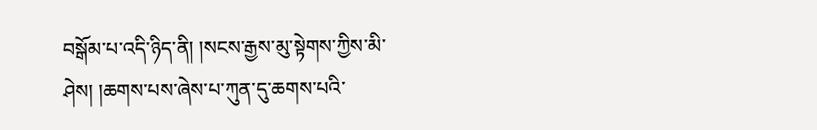བསྒོམ་པ་འདི་ཉིད་ནི། །སངས་རྒྱས་མུ་སྟེགས་ཀྱིས་མི་ཤེས། །ཆགས་པས་ཞེས་པ་ཀུན་དུ་ཆགས་པའི་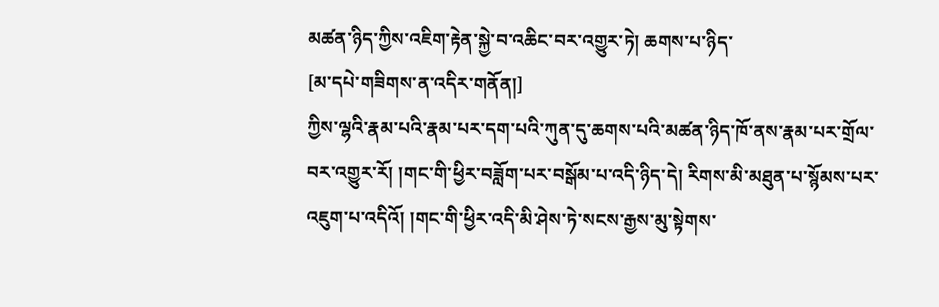མཚན་ཉིད་ཀྱིས་འཇིག་རྟེན་སྐྱེ་བ་འཆིང་བར་འགྱུར་ཏེ། ཆགས་པ་ཉིད་
[མ་དཔེ་གཟིགས་ན་འདིར་གནོན།]
ཀྱིས་ལྷའི་རྣམ་པའི་རྣམ་པར་དག་པའི་ཀུན་དུ་ཆགས་པའི་མཚན་ཉིད་ཁོ་ནས་རྣམ་པར་གྲོལ་བར་འགྱུར་རོ། །གང་གི་ཕྱིར་བཟློག་པར་བསྒོམ་པ་འདི་ཉིད་དེ། རིགས་མི་མཐུན་པ་སྙོམས་པར་འཇུག་པ་འདིའོ། །གང་གི་ཕྱིར་འདི་མི་ཤེས་ཏེ་སངས་རྒྱས་མུ་སྟེགས་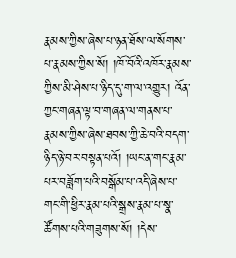རྣམས་ཀྱིས་ཞེས་པ་ཉན་ཐོས་ལ་སོགས་པ་རྣམས་ཀྱིས་སོ། །ཁོ་བོའི་འཁོར་རྣམས་ཀྱིས་མི་ཤེས་པ་ཉིད་དུ་ག་ལ་འགྱུར། འོན་ཀྱང་གཞན་ལྟ་བ་གཞན་ལ་གནས་པ་རྣམས་ཀྱིས་ཞེས་ཐབས་ཀྱི་ཆེ་བའི་བདག་ཉིད་ཉེ་བར་བསྟན་པའོ། །ཡང་ན་གང་རྣམ་པར་བཟློག་པའི་བསྒོམ་པ་འདི་ཞེས་པ་གང་གི་ཕྱིར་རྣམ་པའི་སྒྲས་རྣམ་པ་སྣ་ཚོགས་པའི་གཟུགས་སོ། །དེས་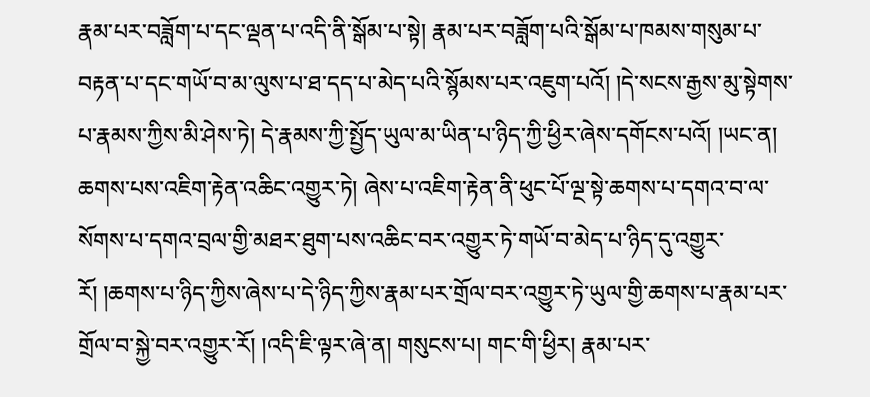རྣམ་པར་བཟློག་པ་དང་ལྡན་པ་འདི་ནི་སྒོམ་པ་སྟེ། རྣམ་པར་བཟློག་པའི་སྒོམ་པ་ཁམས་གསུམ་པ་བརྟན་པ་དང་གཡོ་བ་མ་ལུས་པ་ཐ་དད་པ་མེད་པའི་སྙོམས་པར་འཇུག་པའོ། །དེ་སངས་རྒྱས་མུ་སྟེགས་པ་རྣམས་ཀྱིས་མི་ཤེས་ཏེ། དེ་རྣམས་ཀྱི་སྤྱོད་ཡུལ་མ་ཡིན་པ་ཉིད་ཀྱི་ཕྱིར་ཞེས་དགོངས་པའོ། །ཡང་ན། ཆགས་པས་འཇིག་རྟེན་འཆིང་འགྱུར་ཏེ། ཞེས་པ་འཇིག་རྟེན་ནི་ཕུང་པོ་ལྔ་སྟེ་ཆགས་པ་དགའ་བ་ལ་སོགས་པ་དགའ་བྲལ་གྱི་མཐར་ཐུག་པས་འཆིང་བར་འགྱུར་ཏེ་གཡོ་བ་མེད་པ་ཉིད་དུ་འགྱུར་རོ། །ཆགས་པ་ཉིད་ཀྱིས་ཞེས་པ་དེ་ཉིད་ཀྱིས་རྣམ་པར་གྲོལ་བར་འགྱུར་ཏེ་ཡུལ་གྱི་ཆགས་པ་རྣམ་པར་གྲོལ་བ་སྐྱེ་བར་འགྱུར་རོ། །འདི་ཇི་ལྟར་ཞེ་ན། གསུངས་པ། གང་གི་ཕྱིར། རྣམ་པར་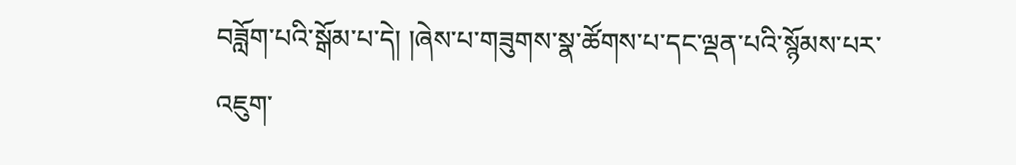བཟློག་པའི་སྒོམ་པ་དེ། །ཞེས་པ་གཟུགས་སྣ་ཚོགས་པ་དང་ལྡན་པའི་སྙོམས་པར་འཇུག་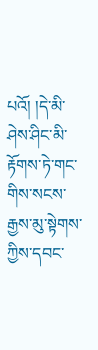པའོ། །དེ་མི་ཤེས་ཤིང་མི་རྟོགས་ཏེ་གང་གིས་སངས་རྒྱས་མུ་སྟེགས་ཀྱིས་དབང་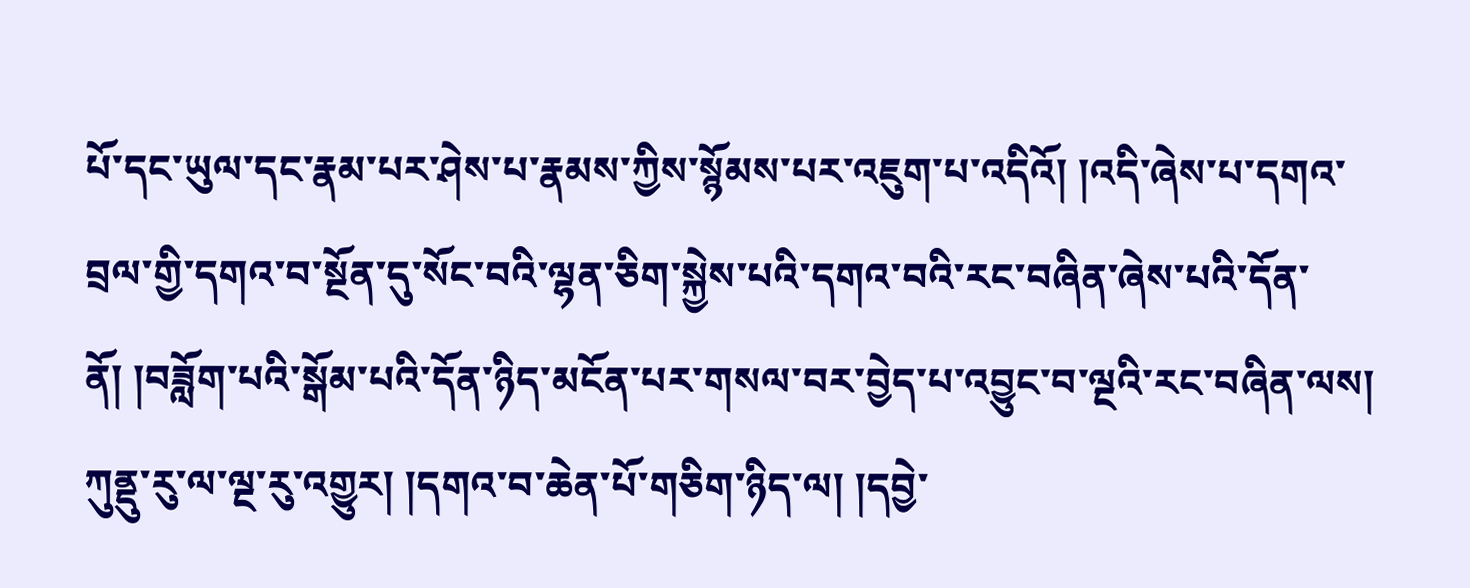པོ་དང་ཡུལ་དང་རྣམ་པར་ཤེས་པ་རྣམས་ཀྱིས་སྙོམས་པར་འཇུག་པ་འདིའོ། །འདི་ཞེས་པ་དགའ་བྲལ་གྱི་དགའ་བ་སྔོན་དུ་སོང་བའི་ལྷན་ཅིག་སྐྱེས་པའི་དགའ་བའི་རང་བཞིན་ཞེས་པའི་དོན་ནོ། །བཟློག་པའི་སྒོམ་པའི་དོན་ཉིད་མངོན་པར་གསལ་བར་བྱེད་པ་འབྱུང་བ་ལྔའི་རང་བཞིན་ལས། ཀུནྡུ་རུ་ལ་ལྔ་རུ་འགྱུར། །དགའ་བ་ཆེན་པོ་གཅིག་ཉིད་ལ། །དབྱེ་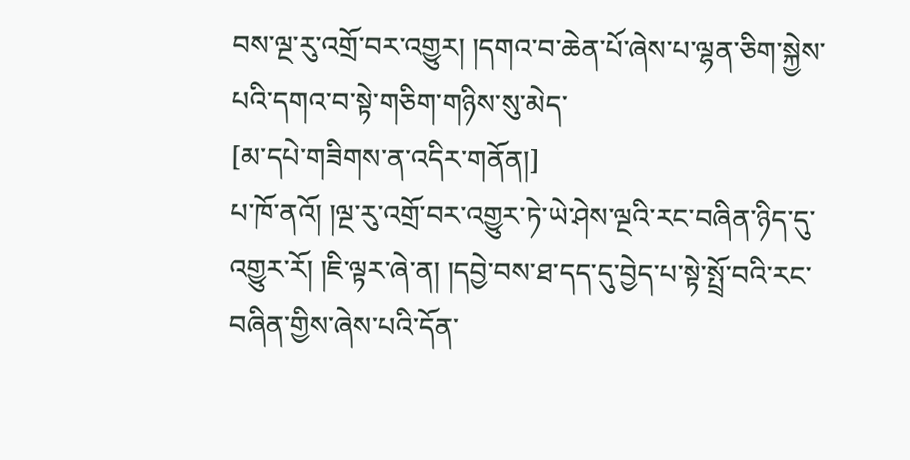བས་ལྔ་རུ་འགྲོ་བར་འགྱུར། །དགའ་བ་ཆེན་པོ་ཞེས་པ་ལྷན་ཅིག་སྐྱེས་པའི་དགའ་བ་སྟེ་གཅིག་གཉིས་སུ་མེད་
[མ་དཔེ་གཟིགས་ན་འདིར་གནོན།]
པ་ཁོ་ནའོ། །ལྔ་རུ་འགྲོ་བར་འགྱུར་ཏེ་ཡེ་ཤེས་ལྔའི་རང་བཞིན་ཉིད་དུ་འགྱུར་རོ། །ཇི་ལྟར་ཞེ་ན། །དབྱེ་བས་ཐ་དད་དུ་བྱེད་པ་སྟེ་སྤྲོ་བའི་རང་བཞིན་གྱིས་ཞེས་པའི་དོན་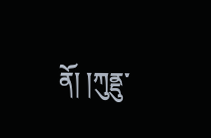ནོ། །ཀུནྡུ་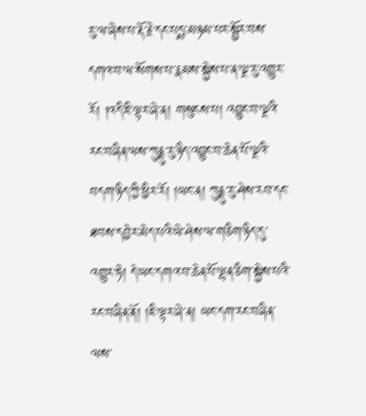རུ་ལ་ཞེས་པ་རྡོ་རྗེ་དང་པདྨ་མཉམ་པར་སྦྱོར་བས་དགའ་བ་ལ་སོགས་པ་རྣམས་སྐྱེས་པ་ན་ལྔ་རུ་འགྱུར་རོ། །འདི་ཇི་ལྟར་ཞེ་ན། གསུངས་པ། འབྱུང་བ་ལྔའི་རང་བཞིན་ལས་ཀུནྡུ་རུ་ཉིད་འབྱུང་བ་ཆེན་པོ་ལྔའི་བདག་ཉིད་ཀྱི་ཕྱིར་རོ། །ཡང་ན། ཀུནྡུ་རུ་ཤེས་རབ་དང་ཐབས་དབྱེར་མེད་པའི་ཡེ་ཤེས་ལ་གཅིག་ཉིད་དུ་འགྱུར་ཏེ། དེ་ཡང་དགའ་བ་ཆེན་པོ་ལྷན་ཅིག་སྐྱེས་པའི་རང་བཞིན་ནོ། །ཇི་ལྟར་ཞེ་ན། ཡང་དག་རང་བཞིན་ལས་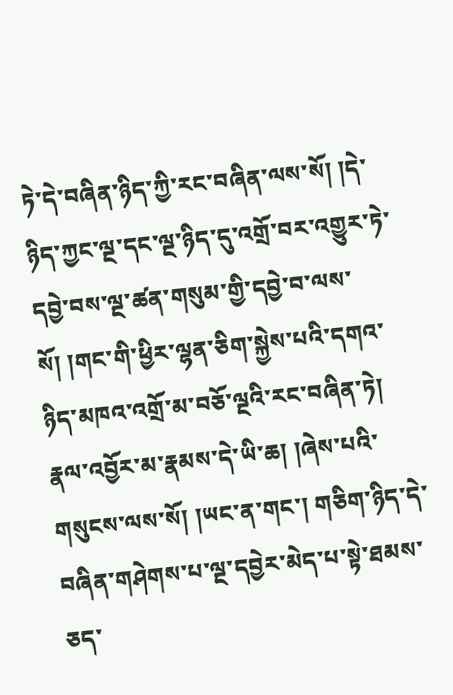ཏེ་དེ་བཞིན་ཉིད་ཀྱི་རང་བཞིན་ལས་སོ། །དེ་ཉིད་ཀྱང་ལྔ་དང་ལྔ་ཉིད་དུ་འགྲོ་བར་འགྱུར་ཏེ་དབྱེ་བས་ལྔ་ཚན་གསུམ་གྱི་དབྱེ་བ་ལས་སོ། །གང་གི་ཕྱིར་ལྷན་ཅིག་སྐྱེས་པའི་དགའ་ཉིད་མཁའ་འགྲོ་མ་བཅོ་ལྔའི་རང་བཞིན་ཏེ། རྣལ་འབྱོར་མ་རྣམས་དེ་ཡི་ཆ། །ཞེས་པའི་གསུངས་ལས་སོ། །ཡང་ན་གང་། གཅིག་ཉིད་དེ་བཞིན་གཤེགས་པ་ལྔ་དབྱེར་མེད་པ་སྟེ་ཐམས་ཅད་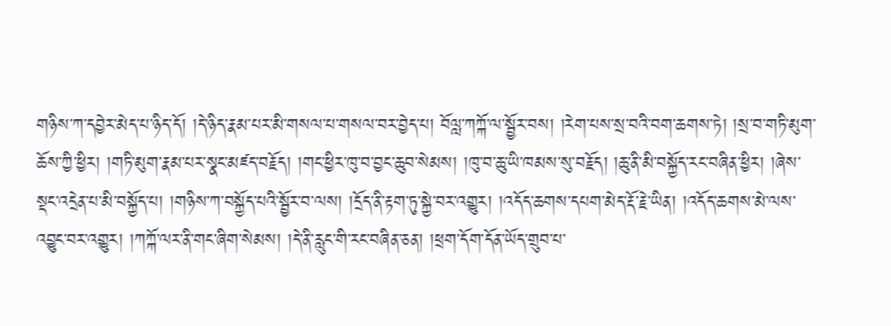གཉིས་ཀ་དབྱེར་མེད་པ་ཉིད་དོ། །དེ་ཉིད་རྣམ་པར་མི་གསལ་པ་གསལ་བར་བྱེད་པ། བོལླ་ཀཀྐོ་ལ་སྦྱོར་བས། །རེག་པས་སྲ་བའི་བག་ཆགས་ཏེ། །སྲ་བ་གཏི་མུག་ཆོས་ཀྱི་ཕྱིར། །གཏི་མུག་རྣམ་པར་སྣང་མཛད་བརྗོད། །གང་ཕྱིར་ཁུ་བ་བྱང་ཆུབ་སེམས། །ཁུ་བ་ཆུ་ཡི་ཁམས་སུ་བརྗོད། །ཆུ་ནི་མི་བསྐྱོད་རང་བཞིན་ཕྱིར། །ཞེས་སྡང་འདྲེན་པ་མི་བསྐྱོད་པ། །གཉིས་ཀ་བསྐྱོད་པའི་སྦྱོར་བ་ལས། །དྲོད་ནི་རྟག་ཏུ་སྐྱེ་བར་འགྱུར། །འདོད་ཆགས་དཔག་མེད་རྡོ་རྗེ་ཡིན། །འདོད་ཆགས་མེ་ལས་འབྱུང་བར་འགྱུར། །ཀཀྐོ་ལར་ནི་གང་ཞིག་སེམས། །དེ་ནི་རླུང་གི་རང་བཞིན་ཅན། །ཕྲག་དོག་དོན་ཡོད་གྲུབ་པ་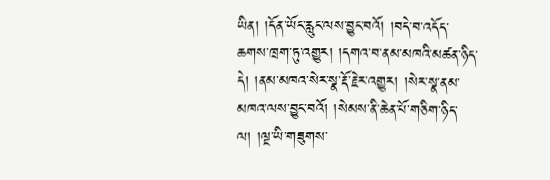ཡིན། །དོན་ཡོང་རླུང་ལས་བྱུང་བའོ། །བདེ་བ་འདོད་ཆགས་ཁྲག་ཏུ་འགྱུར། །དགའ་བ་ནམ་མཁའི་མཚན་ཉིད་དེ། །ནམ་མཁའ་སེར་སྣ་རྡོ་རྗེར་འགྱུར། །སེར་སྣ་ནམ་མཁའ་ལས་བྱུང་བའོ། །སེམས་ནི་ཆེན་པོ་གཅིག་ཉིད་ལ། །ལྔ་ཡི་གཟུགས་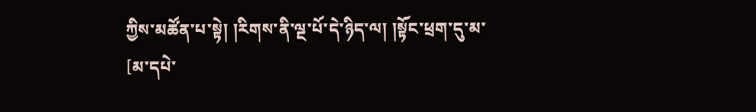ཀྱིས་མཚོན་པ་སྟེ། །རིགས་ནི་ལྔ་པོ་དེ་ཉིད་ལ། །སྟོང་ཕྲག་དུ་མ་
[མ་དཔེ་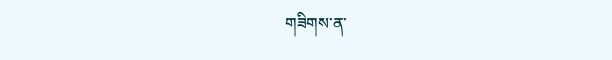གཟིགས་ན་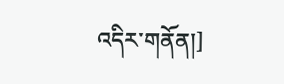འདིར་གནོན།]